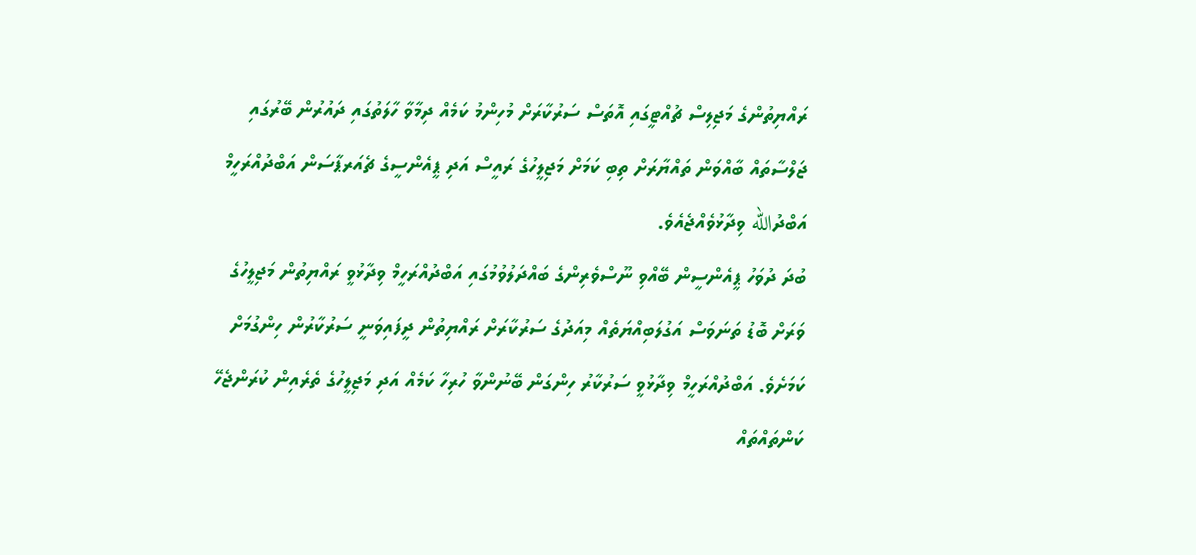ރައްޔިތުންގެ މަޖިލިސް ޗުއްޓީގައި އޮތަސް ސަރުކާރަށް މުހިންމު ކަމެއް ދިމާވާ ހާލަތުގައި ދައުރުން ބޭރުގައި ޖަލްސާތައް ބާއްވަން ތައްޔާރަށް ތިބި ކަމަށް މަޖިލީހުގެ ރައީސް އަދި ޕީއެންސީގެ ޗެއަރޕާސަން އަބްދުއްރަހީމް އަބްދުالله ވިދާޅުވެއްޖެއެވެ.
ބުދަ ދުވަހު ޕީއެންސީން ބޭއްވި ނޫސްވެރިންގެ ބައްދަލުވުމުގައި އަބްދުއްރަހީމް ވިދާޅުވީ ރައްޔިތުން މަޖިލީހުގެ ވަރަށް ބޮޑު ތަނަވަސް އަގުލަބިއްޔަތެއް މިއަދުގެ ސަރުކާރަށް ރައްޔިތުން ދީފައިވަނީ ސަރުކާރުން ހިންގުމަށް ކަމަށެވެ. އަބްދުއްރަހީމް ވިދާޅުވީ ސަރުކާރު ހިންގަން ބޭނުންވާ ހުރިހާ ކަމެއް އަދި މަޖިލީހުގެ ތެރެއިން ކުރަންޖެހޭ ކަންތައްތައް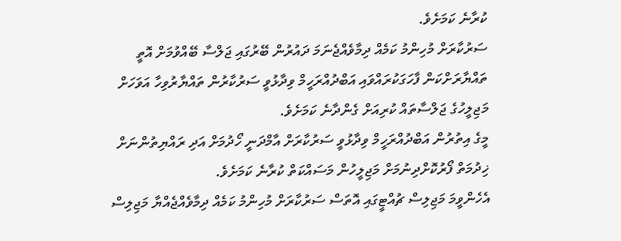ކުރާނެ ކަމަށެވެ.
ސަރުކާރަށް މުހިންމު ކަމެއް ދިމާވެއްޖެނަމަ ދައުރުން ބޭރުގައި ޖަލްސާ ބޭއްވުމަށް އޮތީ ތައްޔާރަށްކަން ފާހަގަކުރައްވައި އަބްދުއްރަހީމް ވިދާޅުވީ ސަރުކާރުން ތައްޔާރުވިހާ އަވަހަށް މަޖިލީހުގެ ޖަލްސާތައް ކުރިއަށް ގެންދާނެ ކަމަށެވެ.
މީގެ އިތުރުން އަބްދުއްރަހީމް ވިދާޅުވީ ސަރުކާރަށް އާމްދަނީ ހޯދުމަށް އަދި ރައްޔިތުންނަށް ޚިދުމަތް ފޯރުކޮށްދިނުމަށް މަޖިލީހުން މަސައްކަތް ކުރާނެ ކަމަށެވެ.
އެހެންވީމަ މަޖިލިސް ޗުއްޓީގައި އޮތަސް ސަރުކާރަށް މުހިންމު ކަމެއް ދިމާވެއްޖެއްޔާ މަޖިލިސް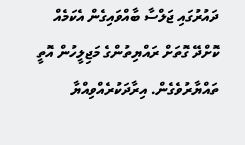ދައުރުގައި ޖަލްސާ ބާއްވައިގެން އެކަމެއް ކޮށްދޭ ގޮތަށް ރައްޔިތުންގެ މަޖިލީހުން އޮތީ ތައްޔާރުވެގެން. އިރާދަކުރެއްވިއްޔާ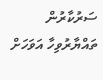ސަރުކާރުން ތައްޔާރުވިހާ އަވަހަށް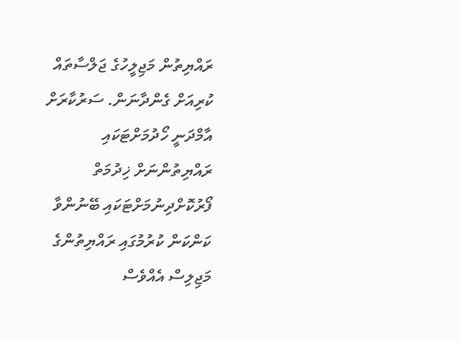ރައްޔިތުން މަޖިލީހުގެ ޖަލްސާތައް ކުރިއަށް ގެންދާނަން. ސަރުކާރަށް އާމްދަނީ ހޯދުމަށްޓަކައި ރައްޔިތުންނަށް ޚިދުމަތް ފޯރުކޮށްދިނުމަށްޓަކައި ބޭނުންވާ ކަންކަން ކުރުމުގައި ރައްޔިތުންގެ މަޖިލިސް އެއްވެސް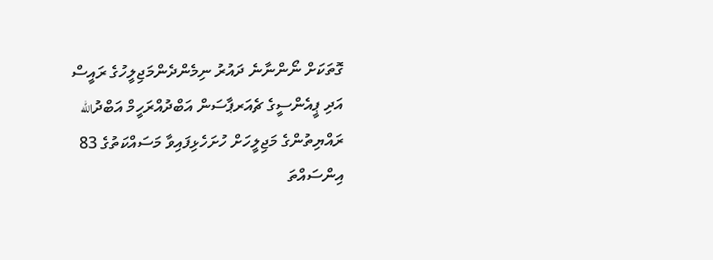ގޮތަކަށް ނޯންނާނެ ދައުރު ނިމެންދެންމަޖިލީހުގެ ރައީސް އަދި ޕީއެންސީގެ ޗެއަރޕާސަން އަބްދުއްރަހީމް އަބްދުالله
ރައްޔިތުންގެ މަޖިލީހަށް ހުށަހެޅިފައިވާ މަސައްކަތުގެ 83 އިންސައްތަ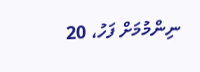ނިންމުމަށް ފަހު، 20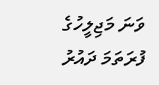ވަނަ މަޖިލީހުގެ ފުރަތަމަ ދައުރު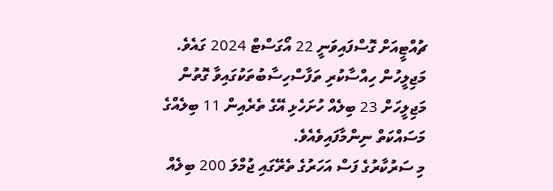ޗުއްޓީއަށް ގޮސްފައިވަނީ 22 އޯގަސްޓް 2024 ގައެވެ. މަޖިލީހުން ހިއްސާކުރި ތަފާސްހިސާބުތަކުގައިވާ ގޮތުން މަޖިލީހަށް 23 ބިލެއް ހުށަހެޅި އޭގެ ތެރެއިން 11 ބިލެއްގެ މަސައްކަތް ނިންމާފައިވެއެވެ.
މި ސަރުކާރުގެ ފަސް އަހަރުގެ ތެރޭގައި ޖުމްލަ 200 ބިލެއް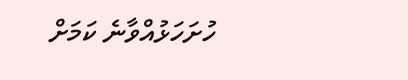ހުށަހަޅުއްވާނެ ކަމަށް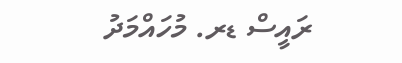ރައީސް ޑރ. މުހައްމަދު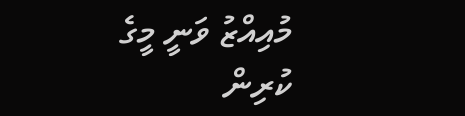މުއިއްޒު ވަނީ މީގެ ކުރިން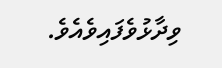ވިދާޅުވެފައިވެއެވެ.